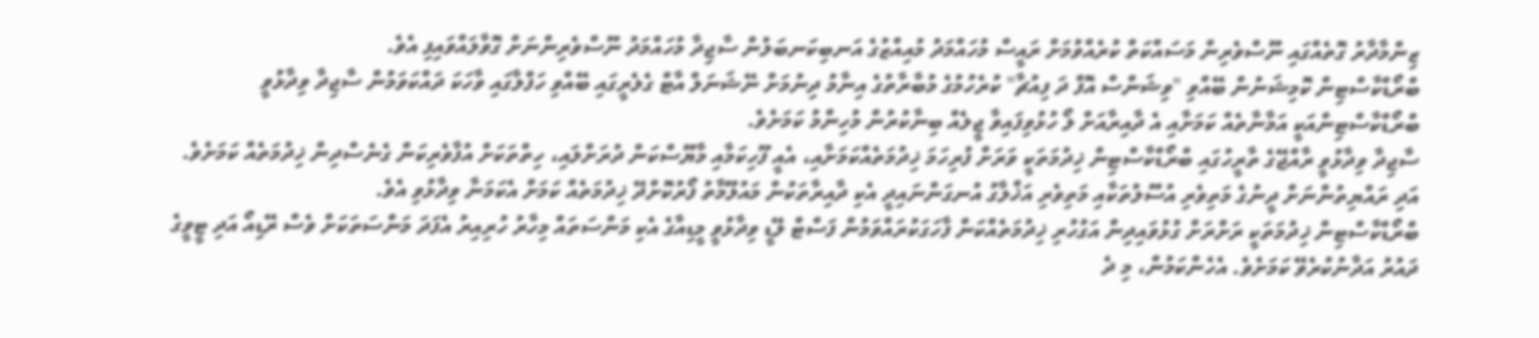ޒިންމާދާރު ގޮތެއްގައި ނޫސްވެރިން މަސައްކަތް ކުރެއްވުމަށް ރައީސް މުހައްމަދު މުއިއްޒުގެ އަނބިކަނބަލުން ސާޖިދާ މުހައްމަދު ނޫސްވެރިންނަށް ގޮވާލައްވައިފި އެވެ.
ބްރޯޑްކާސްޓިން ކޮމިޝަނުން ބޭއްވި "ވިޝަންސް އޮފް ދަ ފިއުޗާ" ކުރެހުމުގެ މުބާރާތުގެ އިނާމު ދިނުމަށް ނޭޝަނަލް އާޓް ގެލެރީގައި ބޭއްވި ހަފްލާގައި ވާހަކަ ދައްކަވަމުން ސާޖިދާ ވިދާޅުވީ ބްރޯޑްކާސްޓިންއަކީ އަމާނާތެއް ކަމަށާއި އެ ދާއިރާއަށް ލޯ ހުޅުވިފައިވާ ޖީލެއް ބިނާކުރުން މުހިންމު ކަމަށެވެ.
ސާޖިދާ ވިދާޅުވީ ރާއްޖޭގެ ތާރީހުގައި ބްރޯޑްކާސްޓިން ޚިދުމަތަކީ ވަރަށް ފުރިހަމަ ޚިދުމަތެއްކަމަށާއި، އެއީ ފޫހިކަމާއި މާޔޫސްކަން ދުރަށްލައި، ހިތްތަކަށް އުފާވެރިކަން ގެނެސްދިން ޚިދުމަތެއް ކަމަށެވެ. އަދި ރައްޔިތުންނަށް ދީނުގެ މަތިވެރި އުސޫލުތަކާއި މަތިވެރި އަޚްލާގު އުނގަންނައިދީ އެކި ދާއިރާތަކުން މައުލޫމާތު ފޯރުކޮށްދޭ ޚިދުމަތެއް ކަމަށް އެކަމަނާ ވިދާޅުވި އެވެ.
ބްރޯޑްކާސްޓިން ޚިދުމަތަކީ ރަށްރަށް ގުޅުވައިދިން އަގުހުރި ޚިދުމަތެއްކަން ފާހަގަކުރައްވަމުން ފަސްޓް ލޭޑީ ވިދާޅުވީ މީޑިއާގެ އެކި މަންސަތައް މިހާރު ހުރިއިރު އެފަދަ މަންސަތަކަށް ވެސް ރޭޑިއޯ އަދި ޓީވީގެ ދައުރު އަދާނުކުރެވޭ ކަމަށެވެ. އެހެންކަމުން، މި ދެ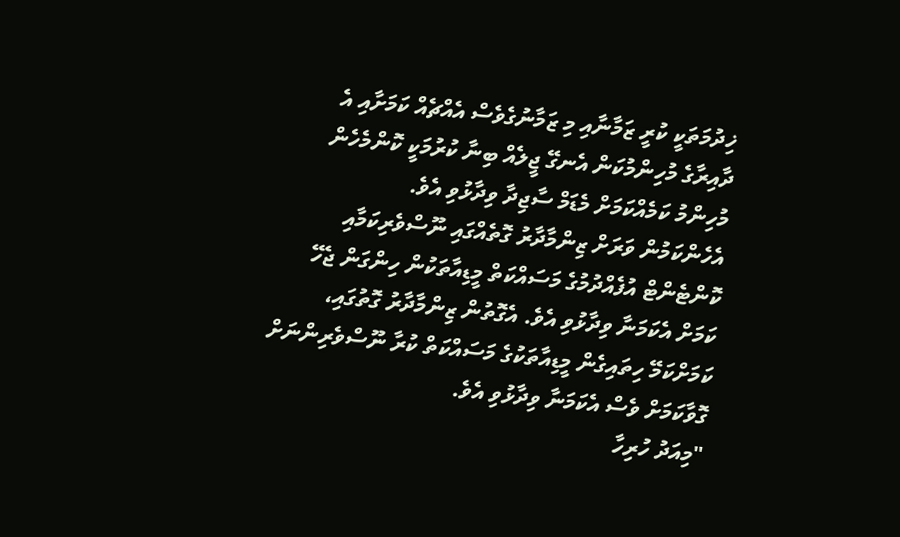ޚިދުމަތަކީ ކުރީ ޒަމާނާއި މި ޒަމާނުގެވެސް އެއްޗެއް ކަމަށާއި އެ ދާއިރާގެ މުހިންމުކަން އެނގޭ ޖީލެއް ބިނާ ކުރުމަކީ ކޮންމެހެން މުހިންމު ކަމެއްކަމަށް މެޑަމް ސާޖިދާ ވިދާޅުވި އެވެ.
އެހެންކަމުން ވަރަށް ޒިންމާދާރު ގޮތެއްގައި ނޫސްވެރިކަމާއި ކޮންޓެންޓް އުފެއްދުމުގެ މަސައްކަތް މީޑިއާތަކުން ހިންގަން ޖެހޭ ކަމަށް އެކަމަނާ ވިދާޅުވި އެވެ. އެގޮތުން ޒިންމާދާރު ގޮތުގައި، ކަމަށްކަމޭ ހިތައިގެން މީޑިއާތަކުގެ މަސައްކަތް ކުރާ ނޫސްވެރިންނަށް ގޮވާކަމަށް ވެސް އެކަމަނާ ވިދާޅުވި އެވެ.
"މިއަދު ހުރިހާ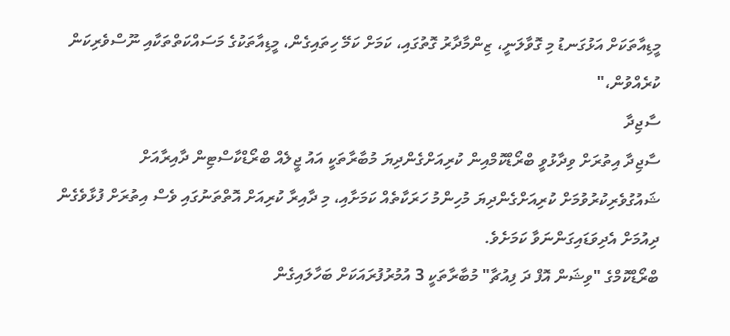މީޑިއާތަކަށް އަޅުގަނޑު މި ގޮވާލަނީ، ޒިންމާދާރު ގޮތުގައި، ކަމަށް ކަމޭ ހިތައިގެން، މީޑިއާތަކުގެ މަސައްކަތްތަކާއި ނޫސްވެރިކަން ކުރެއްވުން،"
ސާޖިދާ
ސާޖިދާ އިތުރަށް ވިދާޅުވީ ބްރޯޑްކޮމްއިން ކުރިއަށްގެންދިޔަ މުބާރާތަކީ އައު ޖީލެއް ބްރޯޑްކާސްޓިން ދާއިރާއަށް ޝައުގުވެރިކުރުވުމަށް ކުރިއަށްގެންދިޔަ މުހިންމު ހަރަކާތެއް ކަމަށާއި، މި ދާއިރާ ކުރިއަށް އޮތްތަނުގައި ވެސް އިތުރަށް ފުޅާވެގެން ދިއުމަށް އެދިވަޑައިގަންނަވާ ކަމަށެވެ.
ބްރޯޑްކޮމްގެ "ވިޝަން އޮފް ދަ ފިއުޗާ" މުބާރާތަކީ 3 އުމުރުފުރައަކަށް ބަހާލައިގެން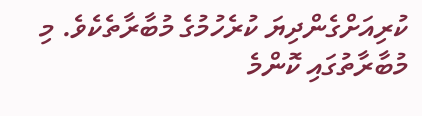ކުރިއަށްގެންދިޔަ ކުރެހުމުގެ މުބާރާތެކެވެ. މި މުބާރާތުގައި ކޮންމެ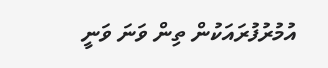އުމުރުފުރައަކުން ތިން ވަނަ ވަނީ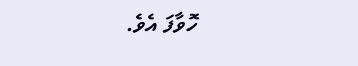ހޮވާފަ އެވެ.